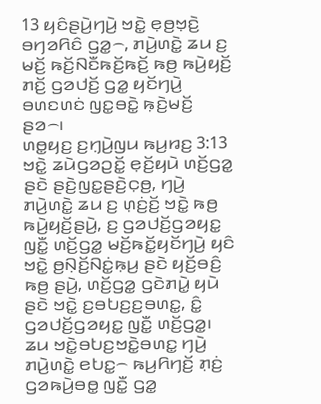13 ꤟꤢꤨꤔꤣꤧ꤬ꤚꤣꤧ꤬ ꤠꤢꤧ꤭ ꤕ꤫ꤥ꤬ꤠ꤫ꤢꤧ꤬ ꤋꤚꤤꤖꤢꤨ ꤞꤤ꤭꤮, ꤊꤣꤧ꤬ꤛꤢꤧ꤭ ꤘꤣ ꤢ꤬ ꤗꤢꤩ꤬ ꤒꤢꤩ꤬ꤡꤢꤪꤒꤢꤩ꤬ꤒꤢꤩ꤬ ꤒꤥ꤬ ꤒꤣꤧ꤬ꤟꤢꤩ꤬ ꤊꤢꤩ꤬ ꤞꤤꤓꤢꤩ꤬ ꤞꤤ꤭ ꤟꤢꤩꤚꤣꤧ꤬ ꤋꤛꤢꤛꤢꤦ ꤜꤢ꤭ꤋꤢꤧ꤭ ꤒ꤫ꤢꤧ꤬ꤗꤢꤩ꤬ ꤔꤤ꤮꤯
ꤛꤥ꤭ꤟꤢ꤬ ꤢ꤬ꤚ꤫ꤣꤧ꤬ꤜꤣ ꤒꤣ꤬ꤙꤢ꤬ 3:13
ꤠꤢꤧ꤭ ꤘꤣꤧꤞꤤꤑꤢꤩ꤭ ꤕ꤫ꤢꤩ꤬ꤟꤣꤧ ꤛꤢꤩ꤬ꤞꤤ꤭ ꤔꤢꤧ ꤔꤢꤧ꤬ꤜꤢ꤭ꤔꤢꤧ꤬ꤍ꤫ꤥ꤬, ꤚꤣꤧ꤬ ꤊꤣꤧ꤬ꤛꤢꤧ꤭ ꤘꤣ ꤢ꤬ ꤛ꤫ꤢꤦ꤬ꤢꤩ꤬ ꤠꤢꤧ꤭ ꤒꤥ꤬ ꤒꤣꤧ꤬ꤟꤢꤩ꤬ꤔꤣꤧ꤬, ꤢ꤬ ꤞꤤꤓꤢꤩ꤬ꤞꤤꤟꤢ꤭ ꤜꤢꤪ꤭ ꤛꤢꤩ꤬ꤞꤤ꤭ ꤗꤢꤩ꤬ꤒꤢꤩ꤭ꤟꤢꤩꤚꤣꤧ꤬ ꤟꤢꤨ ꤠꤢꤧ꤭ ꤥ꤬ꤡ꤫ꤢꤩ꤬ꤡꤢꤦ꤭ꤒ꤫ꤣ꤬ ꤔꤢꤧ ꤟꤢꤩ꤬ꤋꤢꤨ꤬ ꤒꤥ꤬ ꤔꤣꤧ꤬, ꤛꤢꤩ꤬ꤞꤤ꤭ ꤞꤢꤧꤊꤣꤧ꤭ ꤟꤣꤧ ꤔꤢꤧ ꤠꤢꤧ꤭ ꤢ꤬ꤋꤝꤢ꤬ꤢ꤬ꤋꤛꤢ꤭, ꤢꤨ꤭ ꤞꤤꤓꤢꤩ꤬ꤞꤤꤟꤢ꤭ ꤜꤢꤪ꤭ ꤛꤢꤩ꤬ꤞꤤ꤭꤯
ꤘꤣ ꤠꤢꤧ꤭ꤋꤝꤢ꤬ꤠꤢꤧ꤭ꤋꤛꤢ꤭ ꤚꤣꤧ꤬ ꤊꤣꤧ꤬ꤛꤢꤧ꤭ ꤕꤝꤢ꤭꤮ ꤒꤣ꤬ꤖꤚꤢꤩ꤬ ꤊ꤫ꤢꤦ꤬ ꤞꤤꤒꤣꤧ꤬ꤋꤥ꤭ ꤜꤢꤪ꤭ ꤞꤤ꤭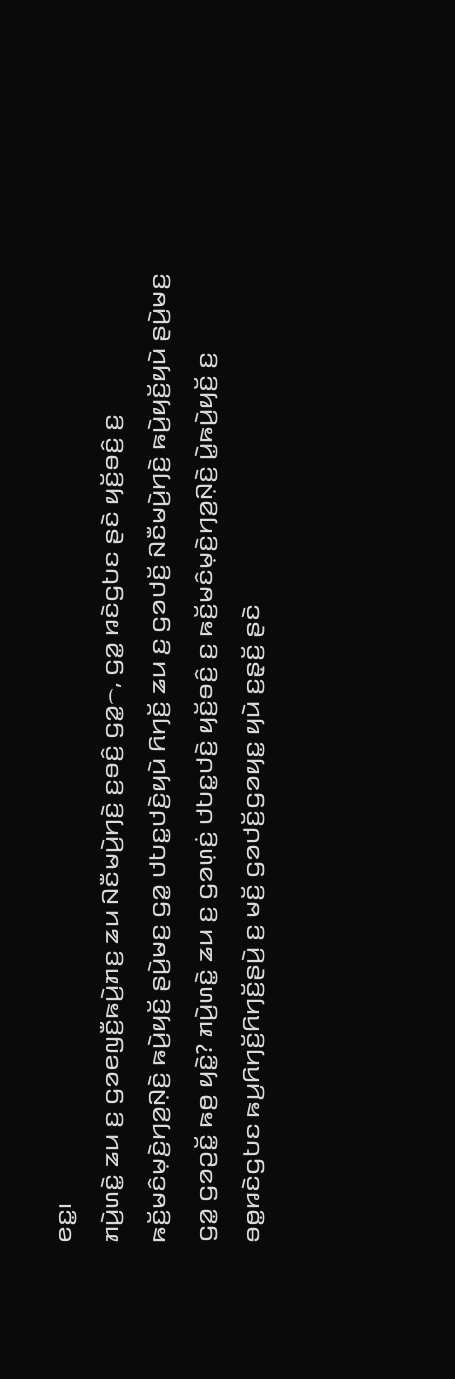ꤕꤢ꤭꤯
ꤊꤣꤧ꤬ꤛꤢꤧ꤭ ꤘꤣ ꤢ꤬ ꤞꤤꤕꤜꤢꤪ꤬ꤒꤣꤧ꤬ꤊꤢ꤬ ꤘꤣ ꤡꤢꤪꤗꤣꤧ꤬ꤚꤢꤧ꤬ ꤢ꤬ꤋꤢꤨ꤬ ꤞꤤ꤭꤮, ꤞꤤ꤭ ꤙꤢꤧꤞꤝꤢ ꤔꤢꤧ ꤟꤢꤩ꤬ꤋꤢꤨ꤬ ꤢ꤬ ꤒꤢꤩ꤬ꤗꤢꤨꤗ꤫ꤢꤧ꤬ꤚꤤ꤬ꤡ꤫ꤢꤧ꤬ ꤒꤣꤧ꤬ꤟꤢꤩ꤬ ꤔꤣꤧ꤬ꤗꤢ꤬ ꤞꤤ꤭ ꤓꤝꤢ꤭ꤓꤢꤧ꤬ꤟꤣꤧ ꤖꤚꤢꤩ꤬ ꤘꤣ ꤢ꤬ ꤞꤤꤓꤢꤩ꤬ ꤡꤢꤪꤗꤣꤧ꤬ꤚꤢꤧ꤬ ꤒꤣꤧ꤬ꤟꤢꤩ꤬ꤟꤣꤧ ꤔꤣꤧ꤬ꤗꤢ꤬ ꤞꤤ꤭ ꤞꤤꤑꤢꤩ꤭ ꤒꤥ꤬ ꤟꤢꤧ꤭? ꤊꤣꤧ꤬ꤛꤢꤧ꤭ ꤘꤣ ꤢ꤬ ꤞꤤꤛ꤫ꤢꤦ꤬ ꤓꤝꤢ꤭ꤓꤢꤧ꤬ ꤟꤢꤩ꤬ꤋꤢꤨ꤬ ꤢ꤬ ꤒꤢꤩ꤬ꤗꤢꤨꤗ꤫ꤢꤧ꤬ꤚꤤ꤬ꤡ꤫ꤢꤧ꤬ ꤣꤧ꤭ꤒꤣꤧ꤬ꤟꤢꤩ꤬ ꤢ꤬ ꤋꤥ꤭ꤙꤢꤧꤞꤝꤢ ꤒꤣ꤬ꤖꤚꤢꤩ꤬ꤖꤚꤢꤩ꤬ꤔꤣꤧ꤬ ꤢ꤬ ꤗꤢꤩ꤬ ꤞꤤꤓꤢꤩ꤬ꤞꤤꤟꤢ꤭ ꤟꤣꤧ ꤢ꤬ꤔ꤫ꤢꤩ꤬ ꤔꤢꤧ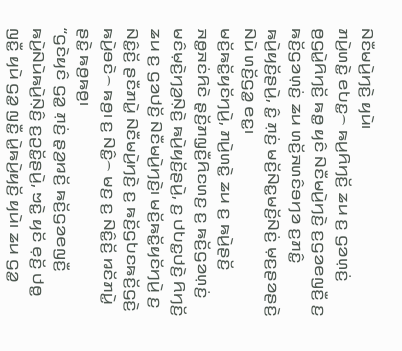ꤡꤢꤪꤗꤣꤧ꤬ꤚꤢꤧ꤬ ꤟꤣꤧ꤯
ꤊꤣꤧ꤬ꤛꤢꤧ꤭ ꤕꤝꤢ꤭꤮ ꤒꤣ꤬ꤖꤚꤢꤩ꤬ ꤘꤣ ꤢ꤬ ꤞꤤꤛ꤫ꤢꤦ꤬ ꤥ꤬ꤞꤣꤧ꤭ꤖꤚꤢꤩ꤬ ꤒꤥ꤭ ꤟꤢꤨ ꤡꤢꤪꤗꤣꤧ꤬ꤚꤢꤧ꤬ ꤢ꤬ꤞꤤꤕꤜꤢꤪ꤬ ꤢ꤬ ꤒꤢꤩ꤬ꤞꤤꤛ꤫ꤢꤦ꤬ ꤘꤣ ꤛꤢꤩ꤬ꤏꤛꤢꤨꤋꤚꤤ ꤢ꤬ꤊꤢꤨ꤭ ꤒꤣꤧ꤬ꤟꤢꤩ꤬ꤔꤣꤧ꤬, ꤢꤨ꤭ ꤊ꤫ꤢꤦ꤬ ꤗꤢꤩ꤬ꤡꤢ꤭ꤗꤢꤩ꤬ꤡꤢꤦ꤬ ꤗ꤫ꤢ꤬ꤔꤤꤔꤢꤧ꤬ ꤡꤣꤧ ꤛꤢꤩ꤬ꤞꤤ꤭ ꤕꤢ꤭꤯
ꤗꤢꤩ꤬ꤒꤢꤩ꤭ꤟꤢꤩꤚꤣꤧ꤬, ꤊꤣꤧ꤬ꤛꤢꤧ꤭ ꤘꤣ ꤢ꤬ ꤒꤣꤧ꤬ꤔꤢꤩ꤬ ꤏꤥ꤭ꤏꤢꤦꤖꤢꤧ ꤔ꤫ꤢꤩ꤬ꤊꤜ꤫ꤢꤪ꤬ꤖꤢꤛꤢ꤬ ꤢ꤬ ꤒꤢꤩ꤬ꤞꤤꤛ꤫ꤢꤦ꤬ ꤗꤢꤨꤗ꤫ꤢꤧ꤬ꤚꤤ꤬ꤡ꤫ꤢꤧ꤬ ꤒꤣꤧ꤬ꤟꤢꤩ꤬ꤔꤣꤧ꤬, ꤢ꤬ ꤓꤝꤢ꤭ꤓꤢꤧ꤬ ꤖꤚꤢꤩ꤬ ꤘꤣ ꤢ꤬ ꤞꤤꤓꤢꤩ꤬ ꤡꤢꤪꤗꤣꤧ꤬ꤚꤢꤧ꤬꤯ ꤗꤢꤩ꤬ꤒꤢꤩ꤭ꤟꤢꤩꤚꤣꤧ꤬ ꤢ꤬ ꤡꤢꤨ꤭ꤢꤩ꤬ ꤔꤢꤪꤊꤣꤧ꤭ ꤡꤢꤪꤗꤣꤧ꤬ꤚꤢꤧ꤬ ꤢ꤬ ꤒꤢꤩ꤬ꤞꤝꤢꤒꤢꤩ꤬ꤞꤢꤧ꤬ ꤒꤣꤧ꤬ꤋꤢꤧ꤮ ꤒꤥ꤬꤯ ꤢ꤬ ꤡꤢꤨ꤭꤮ ꤗꤢ꤬ ꤢ꤬ ꤡꤢꤨ꤭ꤢꤩ꤬ ꤙꤢꤩꤊꤣꤧ꤭ ꤔꤢꤧ꤭ ꤒꤥ꤬ꤒꤥ꤬꤯
“ꤞꤢꤧꤟꤢꤨ ꤞꤤ꤭ ꤊ꤫ꤢꤦ꤬ ꤔ꤫ꤤ꤬ꤙꤢꤩ꤬ ꤒꤢꤩ꤬ꤞꤤꤕꤜꤢꤪ꤬ ꤒꤣꤧ꤬ꤡꤣꤧꤒꤣꤧ꤬ꤡ꤫ꤢꤨ꤬ ꤢ꤬ꤑꤢꤩ꤭ꤔꤣꤧ꤬, ꤠꤢꤧ꤭ ꤟꤢꤩ ꤕ꤫ꤢꤩ꤬ ꤓꤥ꤭ ꤜꤢꤪ꤭ ꤟꤣꤧ ꤞꤤ꤭ ꤜꤢꤪ꤭ ꤣꤧ꤭ꤒꤣꤧ꤬ꤟꤢꤩ꤬ ꤟꤣꤧ꤯ ꤘꤣ ꤞꤤ꤭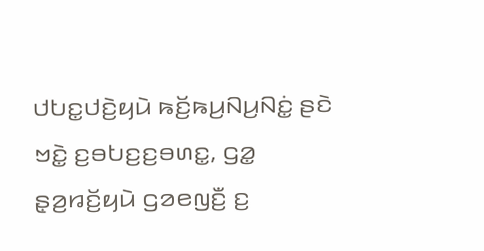ꤓꤝꤢ꤭ꤓꤢꤧ꤬ꤟꤣꤧ ꤒꤢꤩ꤬ꤒꤣ꤬ꤡꤣ꤬ꤡꤢꤦ꤭ ꤔꤢꤧ ꤠꤢꤧ꤭ ꤢ꤬ꤋꤝꤢ꤬ꤢ꤬ꤋꤛꤢ꤭, ꤞꤤ꤭ ꤔ꤫ꤤ꤬ꤙꤢꤩ꤬ꤟꤣꤧ ꤞꤤꤕꤜꤢꤪ꤬ ꤢ꤬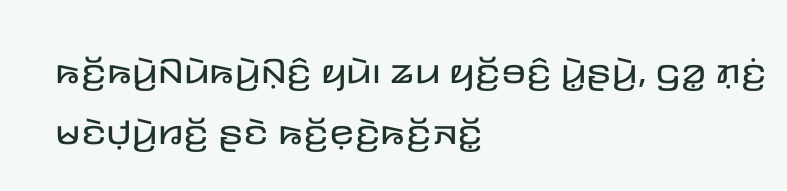ꤒꤢꤩ꤬ꤒꤣꤧ꤬ꤡꤣꤧꤒꤣꤧ꤬ꤡ꤫ꤢꤨ꤬ ꤟꤣꤧ꤯ ꤘꤣ ꤟꤢꤩ꤬ꤋꤢꤨ꤬ ꤣꤧ꤭ꤔꤣꤧ꤬, ꤞꤤ꤭ ꤊ꤫ꤢꤦ꤬ ꤗꤢꤧꤓ꤫ꤣꤧ꤬ꤙꤢꤩ꤬ ꤔꤢꤧ ꤒꤢꤩ꤬ꤕ꤫ꤢꤧ꤬ꤒꤢꤩ꤬ꤏꤢꤩ꤭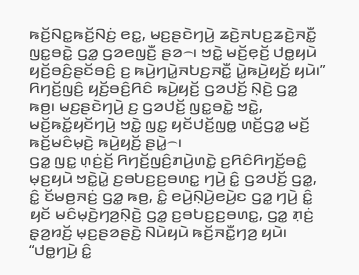ꤒꤢꤩ꤬ꤡꤢ꤭ꤒꤢꤩ꤬ꤡꤢꤦ꤬ ꤕꤢ꤭, ꤗꤢ꤬ꤔꤢꤧꤚꤣꤧ꤬ ꤘꤢꤧ꤬ꤏꤝꤢ꤬ꤘꤢꤧ꤬ꤏꤢꤪ꤭ ꤜꤢ꤭ꤋꤢꤧ꤭ ꤞꤤ꤭ ꤞꤤꤕꤜꤢꤪ꤬ ꤔꤤ꤮꤯ ꤠꤢꤧ꤭ ꤗꤢꤩ꤬ꤕ꤫ꤢꤩ꤬ ꤓꤥ꤭ꤟꤣꤧ ꤟꤢꤩ꤬ꤋꤢꤨ꤬ꤔꤢꤩꤋꤢꤨ꤬ ꤢ꤬ ꤒꤣꤧ꤬ꤚꤣꤧ꤭ꤏꤝꤢ꤬ꤏꤢꤪ꤭ ꤣꤧ꤭ꤒꤣꤧ꤬ꤟꤢꤩ꤬ ꤟꤣꤧ꤯”
ꤖꤚꤢꤩ꤬ꤜꤢꤨ꤬ ꤟꤢꤩ꤬ꤋꤢꤨ꤬ꤖꤢꤨ ꤒꤣꤧ꤬ꤟꤢꤩ꤬ ꤞꤤꤓꤢꤩ꤬ ꤡ꤫ꤢꤧ꤬ ꤞꤤ꤭ ꤒꤥ꤬꤯ ꤗꤢ꤬ꤔꤢꤧꤚꤣꤧ꤬ ꤢ꤬ ꤞꤤꤓꤢꤩ꤬ ꤜꤢ꤭ꤋꤢꤧ꤭ ꤠꤢꤧ꤭, ꤗꤢꤩ꤬ꤒꤢꤩ꤭ꤟꤢꤩꤚꤣꤧ꤬ ꤠꤢꤧ꤭ ꤜꤢ꤭ ꤟꤢꤩꤓꤢꤩ꤬ꤜꤥ꤭ ꤛꤢꤩ꤬ꤞꤤ꤭ ꤗꤢꤩ꤬ ꤒꤢꤩ꤬ꤗꤢꤨꤗ꤫ꤢꤧ꤬ ꤒꤣꤧ꤬ꤟꤢꤩ꤬ ꤔꤣꤧ꤭꤮꤯
ꤞꤤ꤭ ꤜꤢ꤭ ꤛ꤫ꤢꤦ꤬ꤢꤩ꤬ ꤖꤚꤢꤩ꤬ꤜꤢꤨ꤬ꤊꤣꤧ꤬ꤛꤢꤧ꤭ ꤢ꤬ꤖꤢꤨꤖꤚꤢꤩ꤬ꤋꤢꤨ꤭ ꤗ꤫ꤢ꤬ꤟꤣꤧ ꤠꤢꤧ꤭ꤣꤧ꤭ ꤢ꤬ꤋꤝꤢ꤬ꤢ꤬ꤋꤛꤢ꤭ ꤚꤣꤧ꤬ ꤢꤨ꤭ ꤞꤤꤓꤢꤩ꤬ ꤞꤤ꤭, ꤢꤨ꤭ ꤢꤩꤗꤥ꤬ꤏꤢꤦ꤬ ꤞꤤ꤭ ꤒꤥ꤬, ꤢꤨ꤭ ꤕꤣꤧ꤬ꤡ꤫ꤣꤧ꤬ꤕꤣꤧ꤬ꤢ ꤞꤤ꤭ ꤚꤣꤧ꤬ ꤢꤨ꤭ ꤟꤢꤩ ꤗꤢꤨꤗ꤫ꤢꤧ꤬ꤚꤤ꤬ꤡ꤫ꤢꤧ꤬ ꤞꤤ꤭ ꤢ꤬ꤋꤝꤢ꤬ꤢ꤬ꤋꤛꤢ꤭, ꤞꤤ꤭ ꤊ꤫ꤢꤦ꤬ ꤔ꤫ꤤ꤬ꤙꤢꤩ꤬ ꤗ꤫ꤢ꤬ꤔꤤꤔꤢꤧ꤬ ꤡꤣꤧꤟꤣꤧ ꤒꤢꤩ꤬ꤏꤢꤪ꤭ꤚꤤ꤬ ꤟꤣꤧ꤯
“ꤓꤥ꤭ꤚꤣꤧ꤬ ꤢꤨ꤭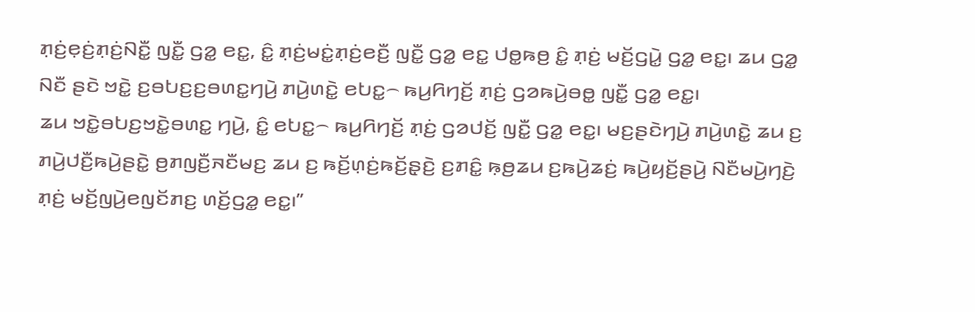ꤊ꤫ꤢꤦ꤬ꤕ꤫ꤢꤦ꤬ꤊ꤫ꤢꤦ꤬ꤡꤢꤪ꤭ ꤜꤢꤪ꤭ ꤞꤤ꤭ ꤕꤢ꤭, ꤢꤨ꤭ ꤊ꤫ꤢꤦ꤬ꤗꤢꤦ꤭ꤊ꤫ꤢꤦ꤬ꤕꤢꤪ꤬ ꤜꤢꤪ꤭ ꤞꤤ꤭ ꤕꤢ꤭ ꤓꤥ꤭ꤒꤥ꤬ ꤢꤨ꤭ ꤊ꤫ꤢꤦ꤬ ꤗꤢꤩ꤬ꤞꤣꤧ꤭ ꤞꤤ꤭ ꤕꤢ꤭꤯ ꤘꤣ ꤞꤤ꤭ ꤡꤢꤪ ꤔꤢꤧ ꤠꤢꤧ꤭ ꤢ꤬ꤋꤝꤢ꤬ꤢ꤬ꤋꤛꤢ꤭ꤚꤣꤧ꤬ ꤊꤣꤧ꤬ꤛꤢꤧ꤭ ꤕꤝꤢ꤭꤮ ꤒꤣ꤬ꤖꤚꤢꤩ꤬ ꤊ꤫ꤢꤦ꤬ ꤞꤤꤒꤣꤧ꤬ꤋꤥ꤭ ꤜꤢꤪ꤭ ꤞꤤ꤭ ꤕꤢ꤭꤯
ꤘꤣ ꤠꤢꤧ꤭ꤋꤝꤢ꤬ꤠꤢꤧ꤭ꤋꤛꤢ꤭ ꤚꤣꤧ꤬, ꤢꤨ꤭ ꤕꤝꤢ꤭꤮ ꤒꤣ꤬ꤖꤚꤢꤩ꤬ ꤊ꤫ꤢꤦ꤬ ꤞꤤꤓꤢꤩ꤬ ꤜꤢꤪ꤭ ꤞꤤ꤭ ꤕꤢ꤭꤯ ꤗꤢ꤬ꤔꤢꤧꤚꤣꤧ꤬ ꤊꤣꤧ꤬ꤛꤢꤧ꤭ ꤘꤣ ꤢ꤬ ꤊꤣꤧ꤬ꤓꤢꤪ꤬ꤒꤣꤧ꤬ꤔꤢꤧ꤭ ꤥ꤬ꤊꤜꤢꤪ꤬ꤏꤢꤪꤗꤢ꤬ ꤘꤣ ꤢ꤬ ꤒꤢꤩ꤬ꤛ꤫ꤢꤦ꤬ꤒꤢꤩ꤬ꤔ꤫ꤢꤧ꤬ ꤢ꤬ꤊꤢꤨ꤭ ꤒ꤫ꤥ꤬ꤘꤣ ꤢ꤬ꤒꤣꤧ꤬ꤘꤢꤦ꤬ ꤒꤣꤧ꤬ꤟꤢꤩ꤬ꤔꤣꤧ꤬ ꤡꤢꤪꤗꤣꤧ꤬ꤚꤢꤧ꤬ ꤊ꤫ꤢꤦ꤬ ꤗꤢꤩ꤬ꤜꤣꤧ꤬ꤕꤜꤢꤩꤊꤢ꤬ ꤛꤢꤩ꤬ꤞꤤ꤭ ꤕꤢ꤭꤯”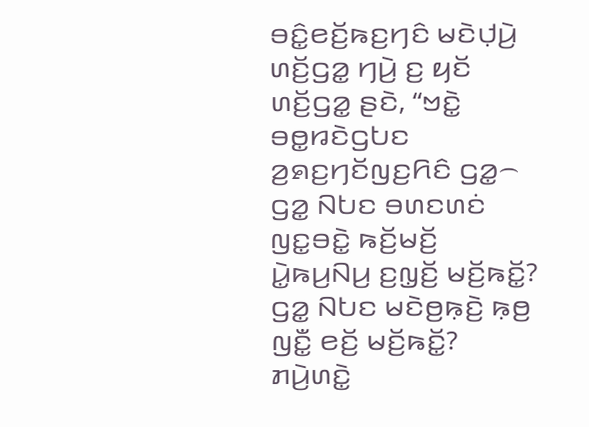ꤋꤢꤨ꤭ꤕꤢꤩ꤬ꤒꤢ꤬ꤚꤢꤨ ꤗꤢꤧꤓ꤫ꤣꤧ꤬ ꤛꤢꤩ꤬ꤞꤤ꤭ ꤚꤣꤧ꤬ ꤢ꤬ ꤟꤢꤩ ꤛꤢꤩ꤬ꤞꤤ꤭ ꤔꤢꤧ, “ꤠꤢꤧ꤭ ꤋꤥ꤭ꤙꤢꤧꤞꤝꤢ ꤤ꤬ꤎꤢ꤬ꤚꤢꤩꤜꤢ꤬ꤖꤢꤨ ꤞꤤ꤭꤮ ꤞꤤ꤭ ꤡꤝꤢ ꤋꤛꤢꤛꤢꤦ ꤜꤢ꤭ꤋꤢꤧ꤭ ꤒꤢꤩ꤬ꤗꤢꤩ꤬ ꤣꤧ꤭ꤒꤣ꤬ꤡꤣ꤬ ꤢ꤬ꤜ꤫ꤢꤩ꤬ ꤗꤢꤩ꤬ꤒꤢꤩ꤭? ꤞꤤ꤭ ꤡꤝꤢ ꤗꤢꤧꤥ꤬ꤒ꤫ꤢꤧ꤬ ꤒ꤫ꤥ꤬ ꤜꤢꤪ꤭ ꤕꤢꤩ꤬ ꤗꤢꤩ꤬ꤒꤢꤩ꤭? ꤊꤣꤧ꤬ꤛꤢꤧ꤭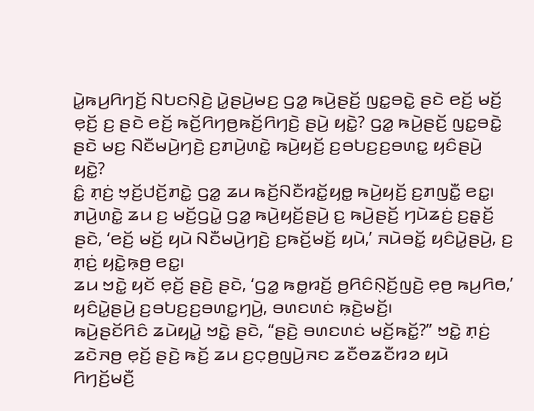ꤣꤧ꤭ꤒꤣ꤬ꤖꤚꤢꤩ꤬ ꤡꤝꤢꤡ꤫ꤢꤧ꤬ ꤣꤧ꤭ꤔꤣꤧ꤬ꤗꤢ꤬ ꤞꤤ꤭ ꤒꤣꤧ꤬ꤔꤢꤩ꤬ ꤜꤢ꤭ꤋꤢꤧ꤭ ꤔꤢꤧ ꤕꤢꤩ꤬ ꤗꤢꤩ꤬ ꤕ꤫ꤢꤩ꤬ ꤢ꤬ ꤔꤢꤧ ꤕꤢꤩ꤬ ꤒꤢꤩ꤬ꤖꤚꤥ꤬ꤒꤢꤩ꤬ꤖꤚꤢꤧ꤬ ꤔꤣꤧ꤬ ꤟꤢꤧ꤭? ꤞꤤ꤭ ꤒꤣꤧ꤬ꤔꤢꤩ꤬ ꤜꤢ꤭ꤋꤢꤧ꤭ ꤔꤢꤧ ꤗꤢ꤬ ꤡꤢꤪꤗꤣꤧ꤬ꤚꤢꤧ꤬ ꤢ꤬ꤊꤣꤧ꤬ꤛꤢꤧ꤭ ꤒꤣꤧ꤬ꤟꤢꤩ꤬ ꤢ꤬ꤋꤝꤢ꤬ꤢ꤬ꤋꤛꤢ꤭ ꤟꤢꤨꤔꤣꤧ꤬ ꤟꤢꤧ꤭?
ꤢꤨ꤭ ꤊ꤫ꤢꤦ꤬ ꤠ꤫ꤢꤩ꤬ꤓꤢꤩ꤬ꤊꤢꤧ꤭ ꤞꤤ꤭ ꤘꤣ ꤒꤢꤩ꤬ꤡꤢꤪꤙꤢꤩ꤭ꤟꤥ꤭ ꤒꤣꤧ꤬ꤟꤢꤩ꤬ ꤢ꤬ꤊꤜꤢꤪ꤭ ꤕꤢ꤭꤯ ꤊꤣꤧ꤬ꤛꤢꤧ꤭ ꤘꤣ ꤢ꤬ ꤗꤢꤩ꤬ꤞꤣꤧ꤭ ꤞꤤ꤭ ꤒꤣꤧ꤬ꤟꤢꤩ꤬ꤔꤣꤧ꤬ ꤢ꤬ ꤒꤣꤧ꤬ꤔꤢꤩ꤬ ꤚꤣꤧꤘꤢꤦ꤬ ꤢ꤬ꤔ꤫ꤢꤩ꤬ ꤔꤢꤧ, ‘ꤕꤢꤩ꤬ ꤗꤢꤩ꤬ ꤟꤣꤧ ꤡꤢꤪꤗꤣꤧ꤬ꤚꤢꤧ꤬ ꤢ꤬ꤒꤢꤩ꤬ꤗꤢꤩ꤬ ꤟꤣꤧ,’ ꤏꤣꤧꤋꤢꤩ꤭ ꤟꤢꤨꤣꤧ꤭ꤔꤣꤧ꤬, ꤢ꤬ ꤊ꤫ꤢꤦ꤬ ꤟꤢꤧ꤭ꤒ꤫ꤥ꤬ ꤕꤢ꤭꤯
ꤘꤣ ꤠꤢꤧ꤭ ꤟꤢꤩ ꤕ꤫ꤢꤩ꤬ ꤔꤢꤧ꤬ ꤔꤢꤧ, ‘ꤞꤤ꤭ ꤒꤥ꤭ꤙꤢꤩ꤬ ꤥ꤬ꤖꤢꤨꤡ꤫ꤢꤩ꤬ꤜꤢꤧ꤬ ꤕ꤫ꤥ꤬ ꤒꤣ꤬ꤖꤥ,’ ꤟꤢꤨꤣꤧ꤭ꤔꤣꤧ꤬ ꤢ꤬ꤋꤝꤢ꤬ꤢ꤬ꤋꤛꤢ꤭ꤚꤣꤧ꤬, ꤋꤛꤢꤛꤢꤦ ꤒ꤫ꤢꤧ꤬ꤗꤢꤩ꤬꤯
ꤒꤣꤧ꤬ꤔꤢꤩꤖꤢꤨ ꤘꤣꤧꤟꤣꤧ꤭ ꤠꤢꤧ꤭ ꤔꤢꤧ, “ꤔꤢꤧ꤬ ꤋꤛꤢꤛꤢꤦ ꤗꤢꤩ꤬ꤒꤢꤩ꤭?” ꤠꤢꤧ꤭ ꤊ꤫ꤢꤦ꤬ ꤘꤢꤧꤏꤥ꤬ ꤕ꤫ꤢꤩ꤬ ꤔꤢꤧ꤬ ꤒꤢꤩ꤬ ꤘꤣ ꤢ꤬ꤍ꤫ꤥ꤬ꤜꤣꤧ꤬ꤏꤢ ꤘꤢꤪꤥꤘꤢꤪꤙꤤ ꤟꤣꤧ ꤖꤚꤢꤩ꤬ꤗꤢꤪ꤬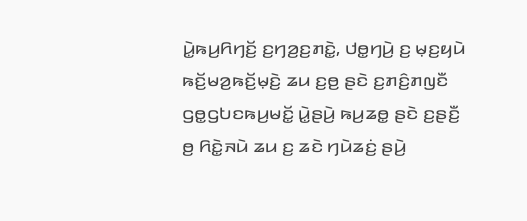ꤣꤧ꤭ꤒꤣ꤬ꤖꤚꤢꤩ꤬ ꤢ꤬ꤚꤤ꤬ꤢ꤬ꤊꤢꤧ꤭, ꤓꤥ꤭ꤚꤣꤧ꤬ ꤢ꤬ ꤗ꤫ꤢ꤬ꤟꤣꤧ ꤒꤢꤩ꤬ꤗꤤ꤬ꤒꤢꤩ꤬ꤗ꤫ꤢꤧ꤬ ꤘꤣ ꤢ꤬ꤥ꤬ ꤔꤢꤧ ꤢ꤬ꤊꤢꤨ꤬ꤊꤜꤢꤪ ꤞꤥ꤭ꤞꤝꤢꤒꤣ꤬ꤗꤢꤩ꤭ ꤣꤧ꤭ꤔꤣꤧ꤬ ꤒꤣ꤬ꤘꤥ꤭ ꤔꤢꤧ ꤢ꤬ꤔꤢꤪ꤬ ꤥ꤬ ꤖꤢꤧ꤭ꤏꤣꤧ ꤘꤣ ꤢ꤬ ꤘꤢꤧ ꤚꤣꤧꤘꤢꤦ꤬ ꤔꤣꤧ꤬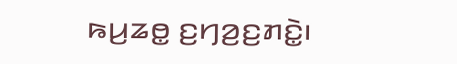ꤒꤣ꤬ꤘꤥ꤭ ꤢ꤬ꤚꤤ꤬ꤢ꤬ꤊꤢꤧ꤭꤯